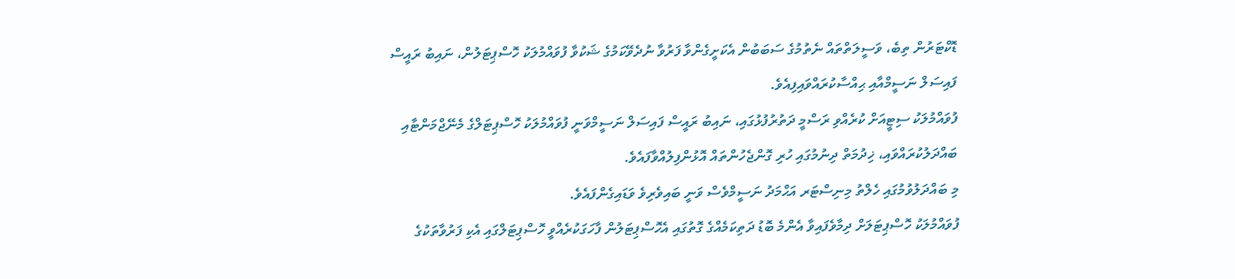ޑޮކްޓަރުން ތިބެ، ވަސީލަތްތައް ނެތުމުގެ ސަބަބުން އެކަށީގެންވާ ފަރުވާ ނުދެވޭކަމުގެ ޝަކުވާ ފުވައްމުލަކު ހޮސްޕިޓަލުން، ނައިބު ރައީސް ފައިސަލް ނަސީމްއާއި ޙިއްސާކުރައްވައިފިއެވެ.
ފުވައްމުލަކު ސިޓީއަށް ކުރެއްވި ރަސްމީ ދަތުރުފުޅުގައި، ނައިބު ރައީސް ފައިސަލް ނަސީމްވަނީ ފުވައްމުލަކު ހޮސްޕިޓަލްގެ މެނޭޖްމަންޓާއި ބައްދަލުކުރައްވައި، ޚިދުމަތް ދިނުމުގައި ހުރި ގޮންޖެހުންތައް އޮޅުންފިލުއްވާފައެވެ.
މި ބައްދަލުވުމުގައި ހެލްތު މިނިސްޓަރ އަޙްމަދު ނަސީމްވެސް ވަނީ ބައިވެރިވެ ވަޑައިގެންފައެވެ.
ފުވައްމުލަކު ހޮސްޕިޓަލަށް ދިމާވެފައިވާ އެންމެ ބޮޑު ދަތިކަމެއްގެ ގޮތުގައި އެހޮސްޕިޓަލުން ފާހަގަކުރެއްވީ ހޮސްޕިޓަލްގައި އެކި ފަރުވާތަކުގެ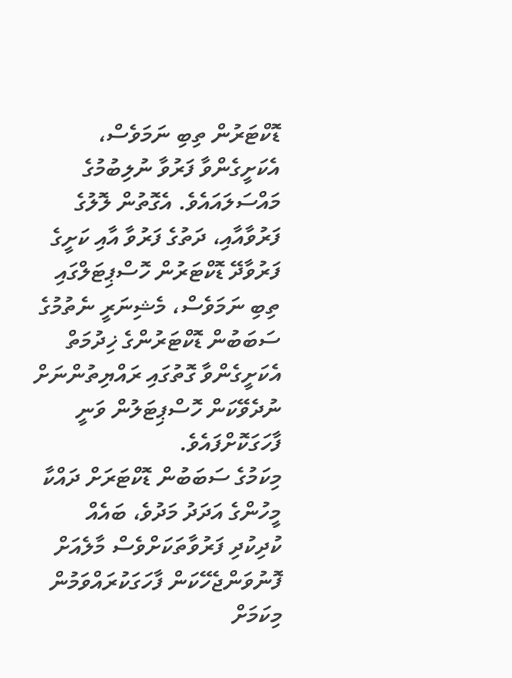ޑޮކްޓަރުން ތިބި ނަމަވެސް، އެކަށީގެންވާ ފަރުވާ ނުލިބުމުގެ މައްސަލައައެވެ. އެގޮތުން ލޮލުގެ ފަރުވާއާއި، ދަތުގެ ފަރުވާ އާއި ކަށީގެ ފަރުވާދޭ ޑޮކްޓަރުން ހޮސްޕިޓަލްގައި ތިބި ނަމަވެސް، މެޝިނަރީ ނެތުމުގެ ސަބަބުން ޑޮކްޓަރުންގެ ޚިދުމަތް އެކަށީގެންވާ ގޮތުގައި ރައްޔިތުންނަށް ނުދެވޭކަން ހޮސްޕިޓަލުން ވަނީ ފާހަގަކޮށްފައެވެ.
މިކަމުގެ ސަބަބުން ޑޮކްޓަރަށް ދައްކާ މީހުންގެ އަދަދު މަދުވެ، ބައެއް ކުދިކުދި ފަރުވާތަކަށްވެސް މާލެއަށް ފޮނުވަންޖެހޭކަން ފާހަގަކުރައްވަމުން މިކަމަށް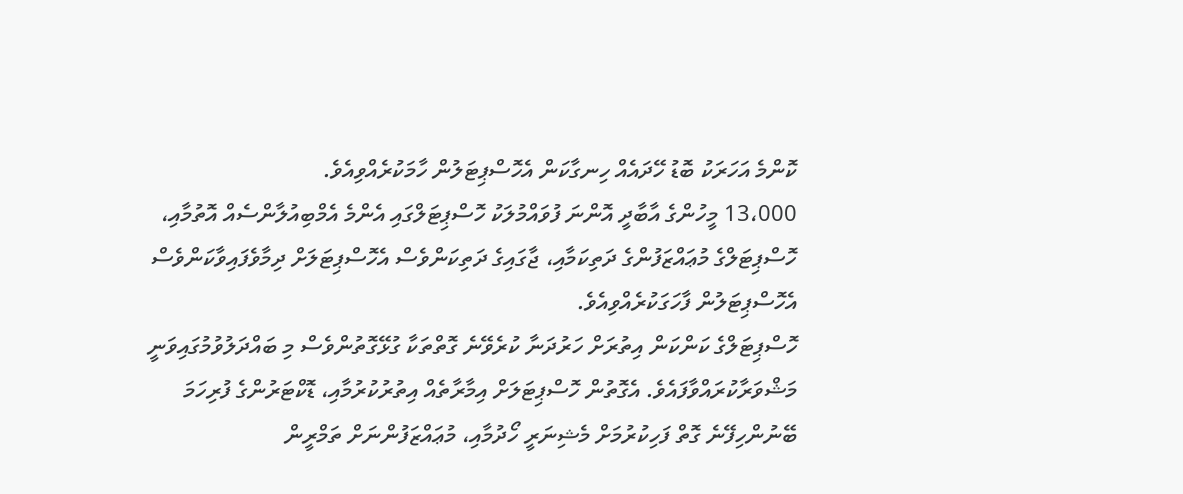ކޮންމެ އަހަރަކު ބޮޑު ހޭދައެއް ހިނގާކަން އެހޮސްޕިޓަލުން ހާމަކުރެއްވިއެވެ.
13،000 މީހުންގެ އާބާދީ އޮންނަ ފުވައްމުލަކު ހޮސްޕިޓަލްގައި އެންމެ އެމްބިއުލާންސެއް އޮތުމާއި، ހޮސްޕިޓަލްގެ މުޢައްޒަފުންގެ ދަތިކަމާއި، ޖާގައިގެ ދަތިކަންވެސް އެހޮސްޕިޓަލަށް ދިމާވެފައިވާކަންވެސް އެހޮސްޕިޓަލުން ފާހަގަކުރެއްވިއެވެ.
ހޮސްޕިޓަލްގެ ކަންކަން އިތުރަށް ހަރުދަނާ ކުރެވޭނެ ގޮތްތަކާ ގުޅޭގޮތުންވެސް މި ބައްދަލުވުމުގައިވަނީ މަޝްވަރާކުރައްވާފައެވެ. އެގޮތުން ހޮސްޕިޓަލަށް އިމާރާތެއް އިތުރުކުރުމާއި، ޑޮކްޓަރުންގެ ފުރިހަމަ ބޭނުންހިފޭނެ ގޮތް ފަހިކުރުމަށް މެޝިނަރީ ހޯދުމާއި، މުޢައްޒަފުންނަށް ތަމްރީން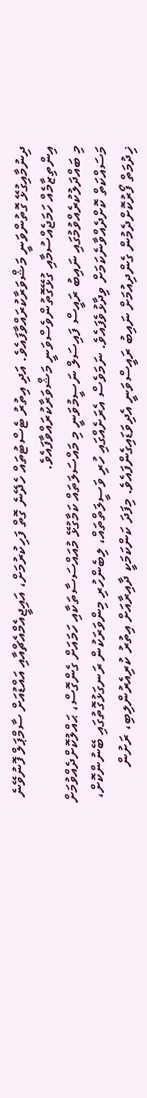ދިނުމާއިގުޅޭ ގޮތުންވަނީ މަޝްވަރާކުރައްވާފައެވެ. އަދި އިތުރު ޓެސްޓުތައް ހެދޭނެ ގޮތް ފަހިކުރުމަށް، އައިޖީއެމްއެޗްއާއި އައްޑުއަށް ސާމްޕަލް ފޮނުވޭނެ އިންތިޒާމެއް ހަމަޖެއްސުމާއި ގުޅޭގޮތުންވެސްވަނީ މަޝްވަރާކުރައްވާފައެވެ.
މި ބައްދަލުކުރެއްވުމުގައި ނައިބު ރައީސް ފައިސަލް ނަސީމުވަނީ މި މައްސަލަތައް ކަމާގުޅޭ މުއައްސަސާތަކާއި ހަމައަށް ގެންގޮސް، ޙައްލުކޮށްދެއްވުމަށް މަސައްކަތް ކޮށްދެއްވާނެކަމަށް ވިދާޅުވެފައެވެ. ނަމަވެސް އެރަށެއްގައި ހުރި ވަސީލަތްތައް، ލިބެންހުރި މިންވަރަކުން ރަނގަޅުގޮތުގައި ބޭނުންކޮށް، ޚިދުމަތް ފޯރުކޮށްދެމުން ގެންދިއުމަށް ނައިބު ރައީސްވަނީ އެދިވަޑައިގެންފައެވެ. މިފަދަ ކަންކަމަކީ ދާއިރާއަށް އިތުރު ކުރިއެރުންލިބި، ރަށުން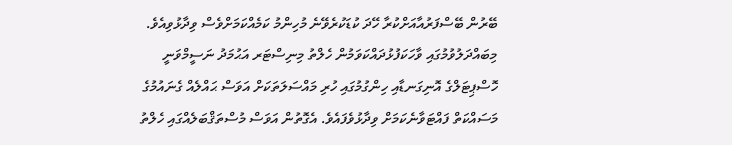ބޭރުން ބޭސްފަރުއާއަށްކުރާ ހޭދަ ކުޑަކުރެވޭނެ މުހިންމު ކަމެއްކަމަށްވެސް ވިދާޅުވިއެވެ.
މިބައްދަލުވުމުގައި ވާހަކަފުޅުދައްކަވަމުން ހެލްތު މިނިސްޓަރ އަޙުމަދު ނަސީމްވަނީ ހޮސްޕިޓަލްގެ އޮނިގަނޑާއި ހިންގުމުގައި ހުރި މައްސަލަތަކަށް އަވަސް ޙައްލެއް ގެނައުމުގެ މަސައްކަތް ފައްޓަވާނެކަމަށް ވިދާޅުވެފައެވެ. އެގޮތުން އަވަސް މުސްތަޤްބަލެއްގައި ހެލްތު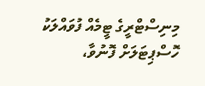މިނިސްޓްރީގެ ޓީމެއް ފުވައްލަކު ހޮސްޕިޓަލަށް ފޮނުވާ،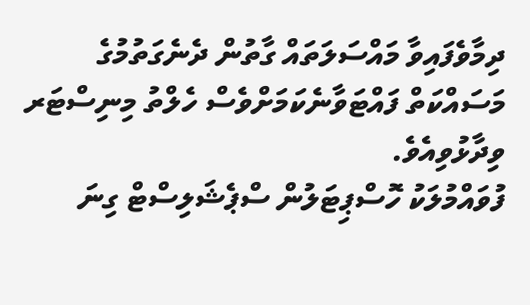ދިމާވެފައިވާ މައްސަލަތައް ގާތުން ދެނެގަތުމުގެ މަސައްކަތް ފައްޓަވާނެކަމަށްވެސް ހެލްތު މިނިސްޓަރ ވިދާޅުވިއެވެ.
ފުވައްމުލަކު ހޮސްޕިޓަލުން ސްޕެޝަލިސްޓް ގިނަ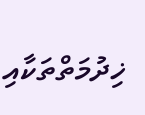ޚިދުމަތްތަކާއި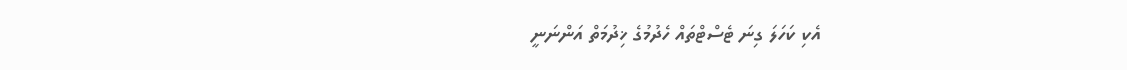އެކި ކަހަލަ ގިނަ ޓެސްޓްތައް ހެދުމުގެ ޚިދުމަތް އަންނަނީ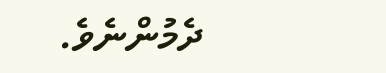ދެމުންނެވެ.